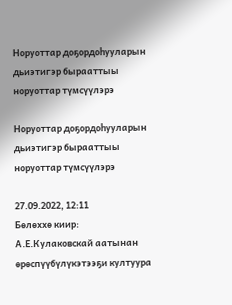Норуоттар доҕордоһууларын дьиэтигэр бырааттыы норуоттар түмсүүлэрэ

Норуоттар доҕордоһууларын дьиэтигэр бырааттыы норуоттар түмсүүлэрэ

27.09.2022, 12:11
Бөлөххө киир:
А.Е.Кулаковскай аатынан өрөспүүбүлүкэтээҕи култуура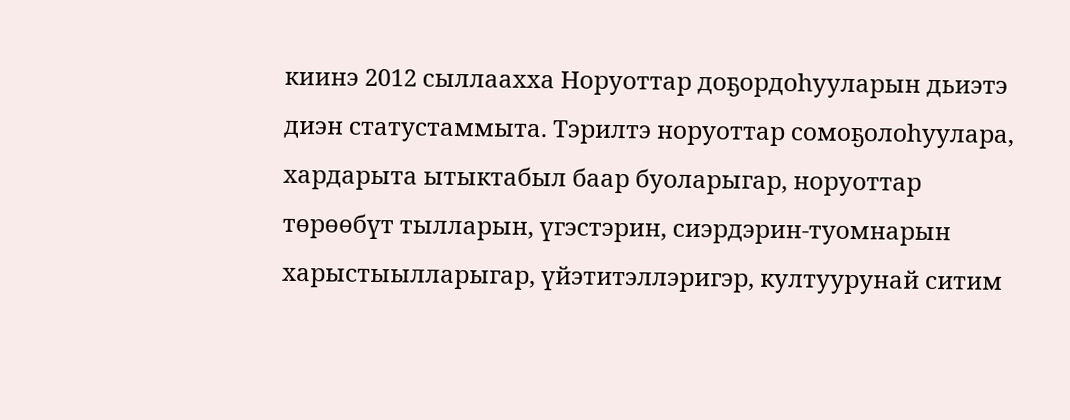киинэ 2012 сыллаахха Норуоттар доҕордоһууларын дьиэтэ диэн статустаммыта. Тэрилтэ норуоттар сомоҕолоһуулара, хардарыта ытыктабыл баар буоларыгар, норуоттар төрөөбүт тылларын, үгэстэрин, сиэрдэрин-туомнарын  харыстыылларыгар, үйэтитэллэригэр, култуурунай ситим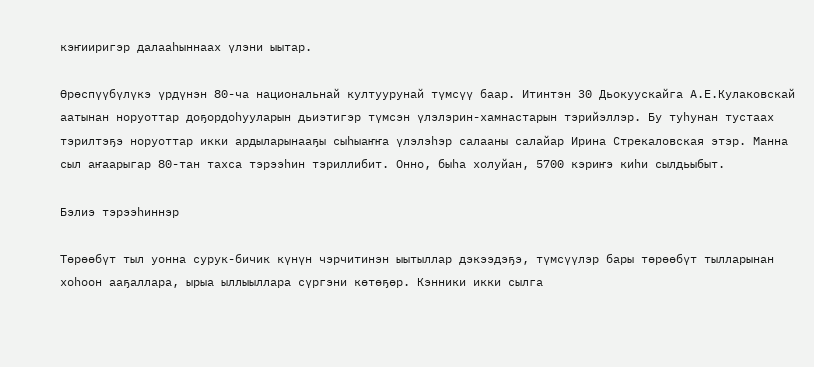кэҥииригэр далааһыннаах үлэни ыытар.

Өрөспүүбүлүкэ үрдүнэн 80-ча национальнай култуурунай түмсүү баар. Итинтэн 30 Дьокуускайга А.Е.Кулаковскай аатынан норуоттар доҕордоһууларын дьиэтигэр түмсэн үлэлэрин-хамнастарын тэрийэллэр. Бу туһунан тустаах тэрилтэҕэ норуоттар икки ардыларынааҕы сыһыаҥҥа үлэлэһэр салааны салайар Ирина Стрекаловская этэр. Манна сыл аҥаарыгар 80-тан тахса тэрээһин тэриллибит. Онно, быһа холуйан, 5700 кэриҥэ киһи сылдьыбыт.

Бэлиэ тэрээһиннэр

Төрөөбүт тыл уонна сурук-бичик күнүн чэрчитинэн ыытыллар дэкээдэҕэ, түмсүүлэр бары төрөөбүт тылларынан хоһоон ааҕаллара, ырыа ыллыыллара сүргэни көтөҕөр. Кэнники икки сылга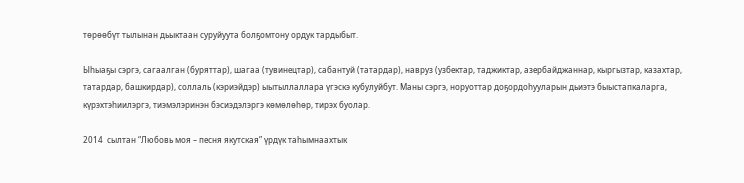төрөөбүт тылынан дьыктаан суруйуута болҕомтону ордук тардыбыт.

Ыһыаҕы сэргэ, сагаалган (буряттар), шагаа (тувинецтар), сабантуй (татардар), навруз (узбектар, таджиктар, азербайджаннар, кыргызтар, казахтар, татардар, башкирдар), соллаль (кэриэйдэр) ыытыллаллара үгэскэ кубулуйбут. Маны сэргэ, норуоттар доҕордоһууларын дьиэтэ быыстапкаларга, күрэхтэһиилэргэ, тиэмэлэринэн бэсиэдэлэргэ көмөлөһөр, тирэх буолар.

2014  сылтан “Любовь моя – песня якутская” үрдүк таһымнаахтык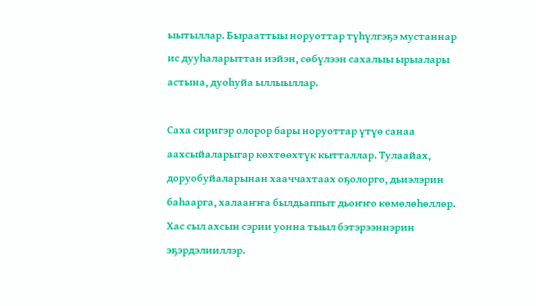ыытыллар. Бырааттыы норуоттар түһүлгэҕэ мустаннар ис дууһаларыттан иэйэн, сөбүлээн сахалыы ырыалары астына, дуоһуйа ыллыыллар.

Саха сиригэр олорор бары норуоттар үтүө санаа аахсыйаларыгар көхтөөхтүк кытталлар. Тулаайах, доруобуйаларынан хааччахтаах оҕолорго, дьиэлэрин баһаарга, халааҥҥа былдьаппыт дьоҥҥо көмөлөһөллөр. Хас сыл ахсын сэрии уонна тыыл бэтэрээннэрин эҕэрдэлииллэр.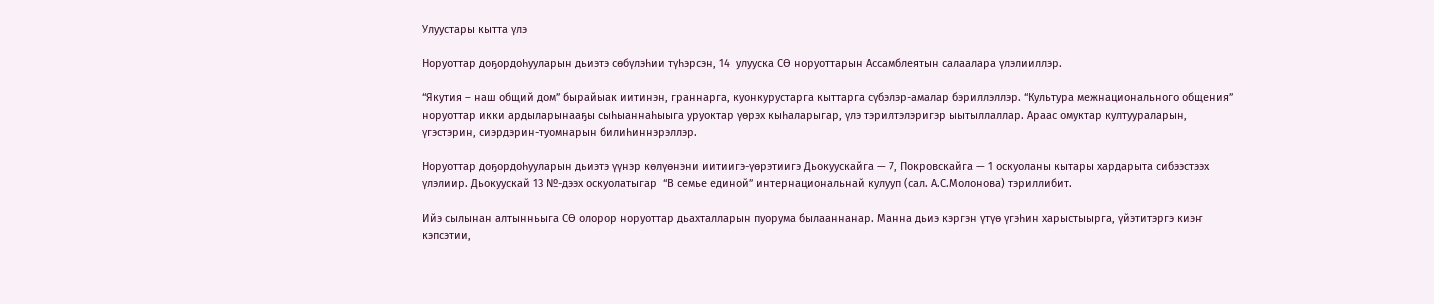Улуустары кытта үлэ

Норуоттар доҕордоһууларын дьиэтэ сөбүлэһии түһэрсэн, 14  улууска СӨ норуоттарын Ассамблеятын салаалара үлэлииллэр.

“Якутия – наш общий дом” бырайыак иитинэн, граннарга, куонкурустарга кыттарга сүбэлэр-амалар бэриллэллэр. “Культура межнационального общения” норуоттар икки ардыларынааҕы сыһыаннаһыыга уруоктар үөрэх кыһаларыгар, үлэ тэрилтэлэригэр ыытыллаллар. Араас омуктар култуураларын, үгэстэрин, сиэрдэрин-туомнарын билиһиннэрэллэр.

Норуоттар доҕордоһууларын дьиэтэ үүнэр көлүөнэни иитиигэ-үөрэтиигэ Дьокуускайга — 7, Покровскайга — 1 оскуоланы кытары хардарыта сибээстээх үлэлиир. Дьокуускай 13 №-дээх оскуолатыгар  “В семье единой” интернациональнай кулууп (сал. А.С.Молонова) тэриллибит.

Ийэ сылынан алтынньыга СӨ олорор норуоттар дьахталларын пуорума былааннанар. Манна дьиэ кэргэн үтүө үгэһин харыстыырга, үйэтитэргэ киэҥ кэпсэтии,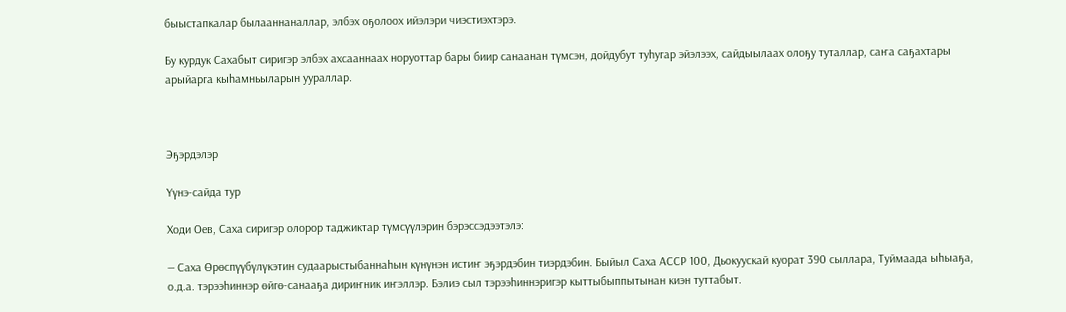быыстапкалар былааннаналлар, элбэх оҕолоох ийэлэри чиэстиэхтэрэ.

Бу курдук Сахабыт сиригэр элбэх ахсааннаах норуоттар бары биир санаанан түмсэн, дойдубут туһугар эйэлээх, сайдыылаах олоҕу туталлар, саҥа саҕахтары арыйарга кыһамньыларын уураллар.



Эҕэрдэлэр

Үүнэ-сайда тур

Ходи Оев, Саха сиригэр олорор таджиктар түмсүүлэрин бэрэссэдээтэлэ:

— Саха Өрөспүүбүлүкэтин судаарыстыбаннаһын күнүнэн истиҥ эҕэрдэбин тиэрдэбин. Быйыл Саха АССР 100, Дьокуускай куорат 390 сыллара, Туймаада ыһыаҕа, о.д.а. тэрээһиннэр өйгө-санааҕа дириҥник иҥэллэр. Бэлиэ сыл тэрээһиннэригэр кыттыбыппытынан киэн туттабыт.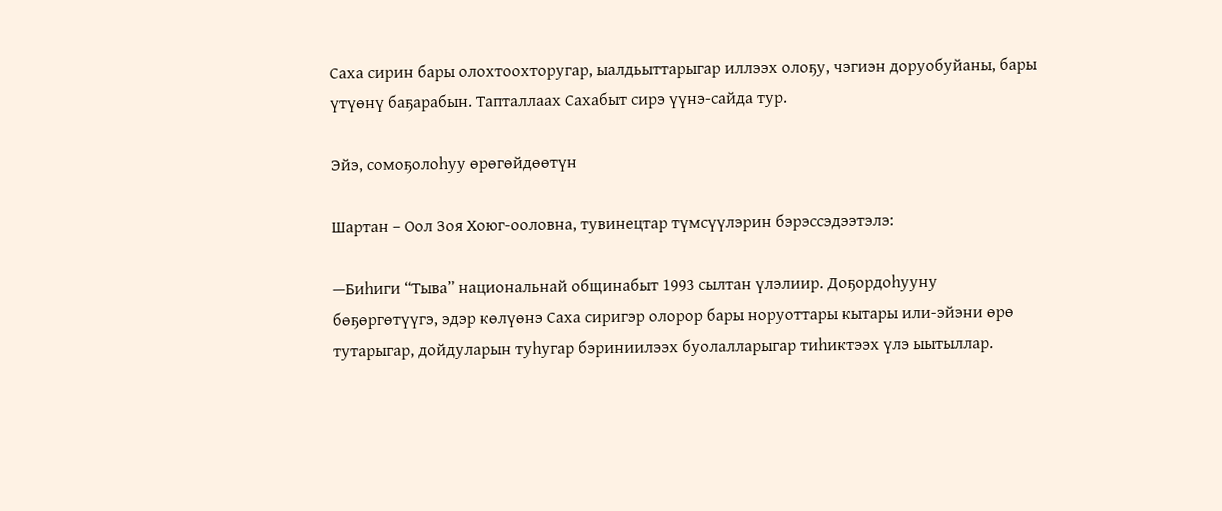Саха сирин бары олохтоохторугар, ыалдьыттарыгар иллээх олоҕу, чэгиэн доруобуйаны, бары үтүөнү баҕарабын. Тапталлаах Сахабыт сирэ үүнэ-сайда тур.

Эйэ, сомоҕолоһуу өрөгөйдөөтүн

Шартан – Оол Зоя Хоюг-ооловна, тувинецтар түмсүүлэрин бэрэссэдээтэлэ:

—Биһиги “Тыва” национальнай общинабыт 1993 сылтан үлэлиир. Доҕордоһууну бөҕөргөтүүгэ, эдэр көлүөнэ Саха сиригэр олорор бары норуоттары кытары или-эйэни өрө тутарыгар, дойдуларын туһугар бэриниилээх буолалларыгар тиһиктээх үлэ ыытыллар.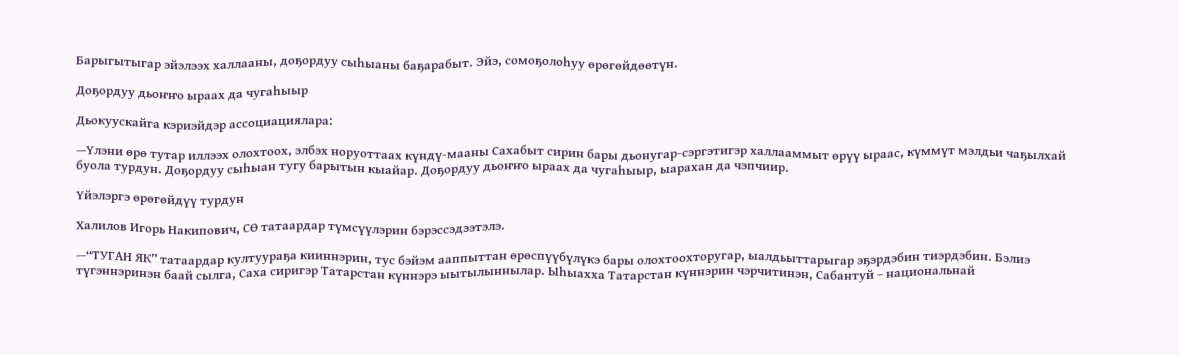Барыгытыгар эйэлээх халлааны, доҕордуу сыһыаны баҕарабыт. Эйэ, сомоҕолоһуу өрөгөйдөөтүн.

Доҕордуу дьоҥҥо ыраах да чугаһыыр

Дьокуускайга кэриэйдэр ассоциациялара:

—Үлэни өрө тутар иллээх олохтоох, элбэх норуоттаах күндү-мааны Сахабыт сирин бары дьонугар-сэргэтигэр халлааммыт өрүү ыраас, күммүт мэлдьи чаҕылхай буола турдун. Доҕордуу сыһыан тугу барытын кыайар. Доҕордуу дьоҥҥо ыраах да чугаһыыр, ыарахан да чэпчиир.

Үйэлэргэ өрөгөйдүү турдун

Халилов Игорь Накипович, СӨ татаардар түмсүүлэрин бэрэссэдээтэлэ.

—“ТУГАН ЯК” татаардар култуураҕа кииннэрин, тус бэйэм ааппыттан өрөспүүбүлүкэ бары олохтоохторугар, ыалдьыттарыгар эҕэрдэбин тиэрдэбин. Бэлиэ түгэннэринэн баай сылга, Саха сиригэр Татарстан күннэрэ ыытылыннылар. Ыһыахха Татарстан күннэрин чэрчитинэн, Сабантуй – национальнай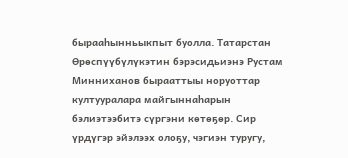бырааһынньыкпыт буолла. Татарстан Өрөспүүбүлүкэтин бэрэсидьиэнэ Рустам Минниханов бырааттыы норуоттар култууралара майгыннаһарын бэлиэтээбитэ сүргэни көтөҕөр. Сир үрдүгэр эйэлээх олоҕу, чэгиэн туругу,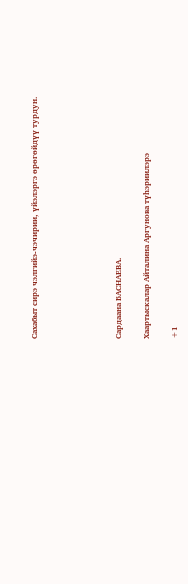Сахабыт сирэ чэлгийэ-чэчирии, үйэлэргэ өрөгөйдүү турдун.





Сардаана БАСНАЕВА.

Хаартыскалар Айталина Аргунова түһэриилэрэ

+1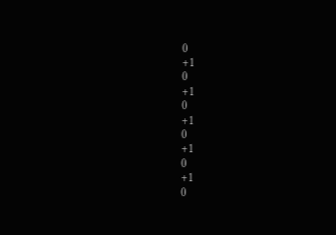0
+1
0
+1
0
+1
0
+1
0
+1
0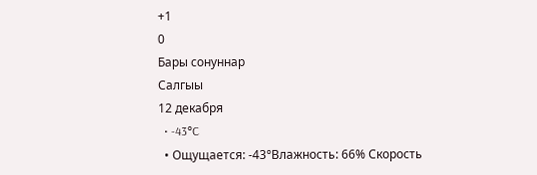+1
0
Бары сонуннар
Салгыы
12 декабря
  • -43°C
  • Ощущается: -43°Влажность: 66% Скорость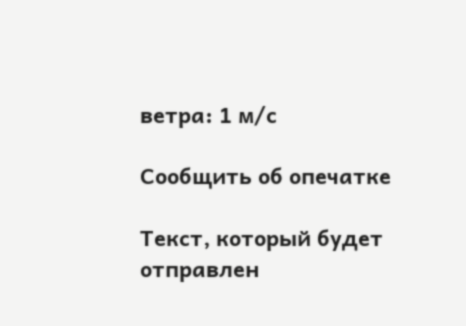ветра: 1 м/с

Сообщить об опечатке

Текст, который будет отправлен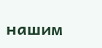нашим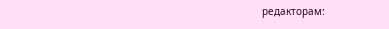редакторам: